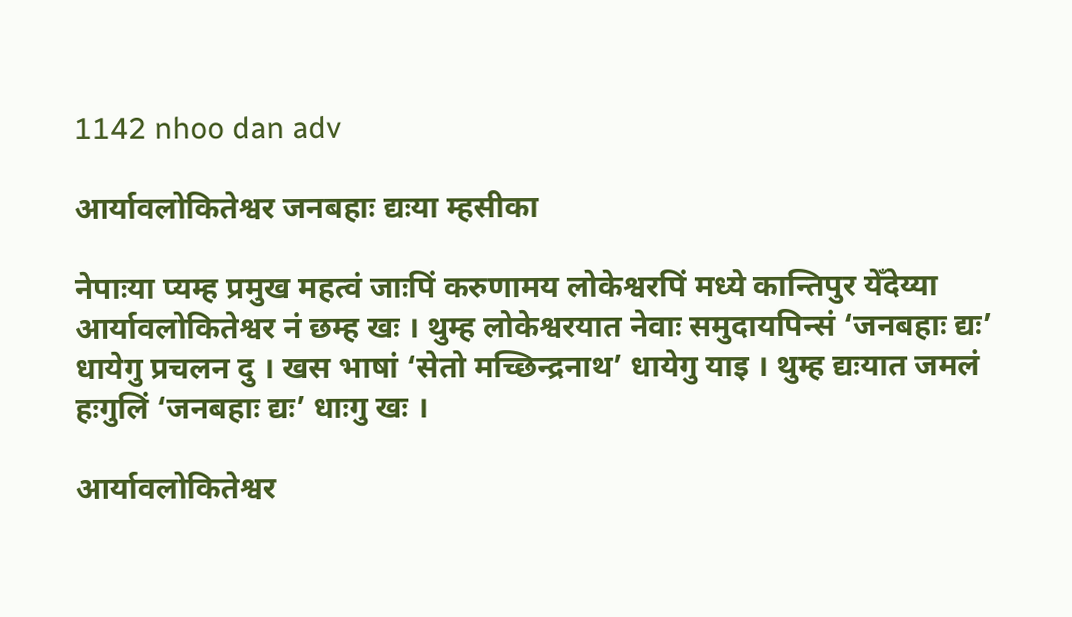1142 nhoo dan adv

आर्यावलोकितेश्वर जनबहाः द्यःया म्हसीका

नेपाःया प्यम्ह प्रमुख महत्वं जाःपिं करुणामय लोकेश्वरपिं मध्ये कान्तिपुर येँदेय्या आर्यावलोकितेश्वर नं छम्ह खः । थुम्ह लोकेश्वरयात नेवाः समुदायपिन्सं ‘जनबहाः द्यः’ धायेगु प्रचलन दु । खस भाषां ‘सेतो मच्छिन्द्रनाथ’ धायेगु याइ । थुम्ह द्यःयात जमलं हःगुलिं ‘जनबहाः द्यः’ धाःगु खः ।

आर्यावलोकितेश्वर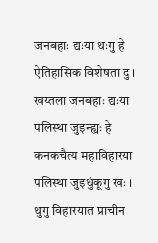जनबहाः द्यःया थःगु हे ऐतिहासिक विशेषता दु । खय्तला जनबहाः द्यःया पलिस्था जुइन्ह्यः हे कनकचैत्य महाविहारया पलिस्था जुइधुंकूगु खः । थुगु विहारयात प्राचीन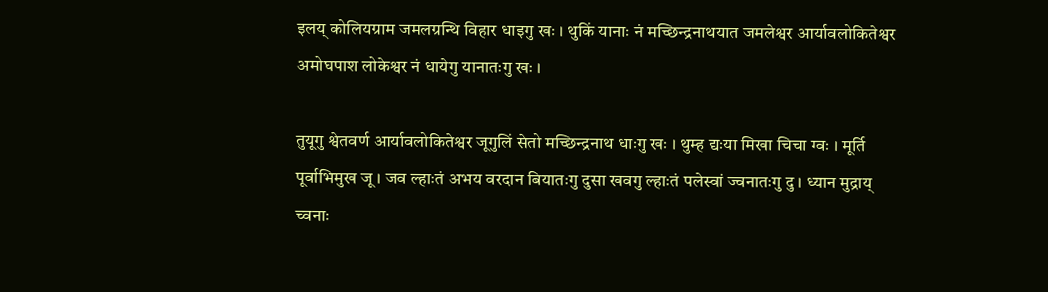इलय् कोलियग्राम जमलग्रन्थि विहार धाइगु खः । थुकिं यानाः नं मच्छिन्द्रनाथयात जमलेश्वर आर्यावलोकितेश्वर अमोघपाश लोकेश्वर नं धायेगु यानातःगु खः ।

तुयूगु श्वेतवर्ण आर्यावलोकितेश्वर जूगुलिं सेतो मच्छिन्द्रनाथ धाःगु खः । थुम्ह द्यःया मिखा चिचा ग्वः । मूर्ति पूर्वाभिमुख जू । जव ल्हाःतं अभय वरदान बियातःगु दुसा खवगु ल्हाःतं पलेस्वां ज्वनातःगु दु । ध्यान मुद्राय् च्वनाः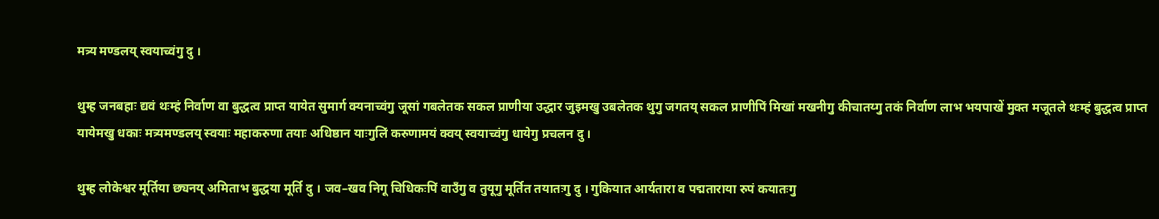मत्र्य मण्डलय् स्वयाच्वंगु दु ।

थुम्ह जनबहाः द्यवं थःम्हं निर्वाण वा बुद्धत्व प्राप्त यायेत सुमार्ग क्यनाच्वंगु जूसां गबलेतक सकल प्राणीया उद्धार जुइमखु उबलेतक थुगु जगतय् सकल प्राणीपिं मिखां मखनीगु कीचातय्गु तकं निर्वाण लाभ भयपाखें मुक्त मजूतले थःम्हं बुद्धत्व प्राप्त यायेमखु धकाः मत्र्यमण्डलय् स्वयाः महाकरुणा तयाः अधिष्ठान याःगुलिं करुणामयं क्वय् स्वयाच्वंगु धायेगु प्रचलन दु ।

थुम्ह लोकेश्वर मूर्तिया छ्यनय् अमिताभ बुद्धया मूर्ति दु । जव–खव निगू चिधिकःपिं वाउँगु व तुयूगु मूर्तित तयातःगु दु । गुकियात आर्यतारा व पद्मताराया रुपं कयातःगु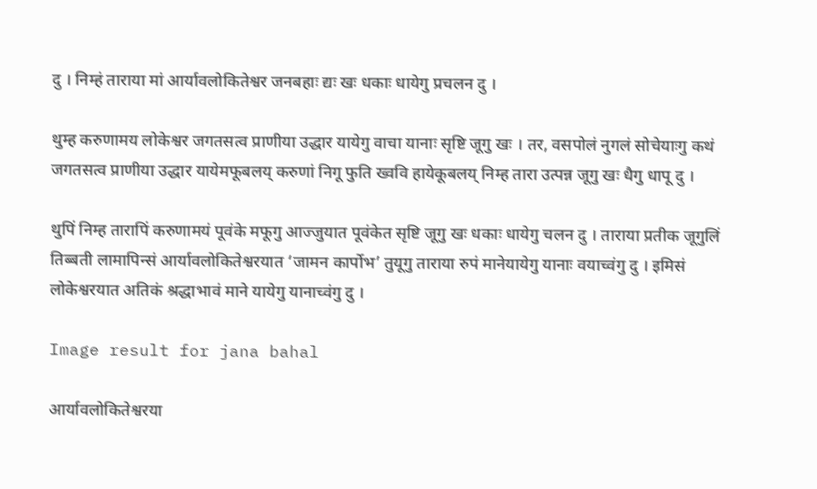दु । निम्हं ताराया मां आर्यावलोकितेश्वर जनबहाः द्यः खः धकाः धायेगु प्रचलन दु ।

थुम्ह करुणामय लोकेश्वर जगतसत्व प्राणीया उद्धार यायेगु वाचा यानाः सृष्टि जूगु खः । तर, वसपोलं नुगलं सोचेयाःगु कथं जगतसत्व प्राणीया उद्धार यायेमफूबलय् करुणां निगू फुति ख्ववि हायेकूबलय् निम्ह तारा उत्पन्न जूगु खः धैगु धापू दु ।

थुपिं निम्ह तारापिं करुणामयं पूवंके मफूगु आज्जुयात पूवंकेत सृष्टि जूगु खः धकाः धायेगु चलन दु । ताराया प्रतीक जूगुलिं तिब्बती लामापिन्सं आर्यावलोकितेश्वरयात ‘जामन कार्पोभ’ तुयूगु ताराया रुपं मानेयायेगु यानाः वयाच्वंगु दु । इमिसं लोकेश्वरयात अतिकं श्रद्धाभावं माने यायेगु यानाच्वंगु दु ।

Image result for jana bahal

आर्यावलोकितेश्वरया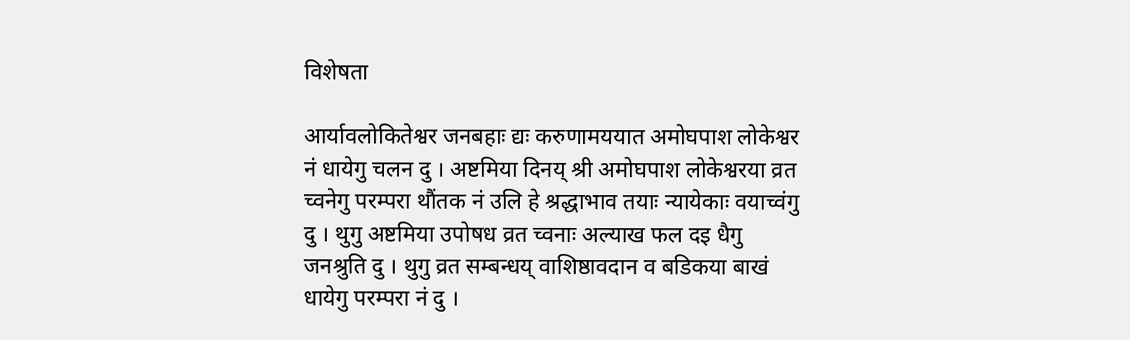विशेषता

आर्यावलोकितेश्वर जनबहाः द्यः करुणामययात अमोघपाश लोकेश्वर नं धायेगु चलन दु । अष्टमिया दिनय् श्री अमोघपाश लोकेश्वरया व्रत च्वनेगु परम्परा थौंतक नं उलि हे श्रद्धाभाव तयाः न्यायेकाः वयाच्वंगु दु । थुगु अष्टमिया उपोषध व्रत च्वनाः अल्याख फल दइ धैगु जनश्रुति दु । थुगु व्रत सम्बन्धय् वाशिष्ठावदान व बडिकया बाखं धायेगु परम्परा नं दु ।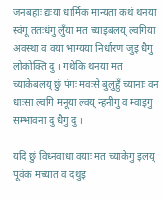जनबहाः द्यःया धार्मिक मान्यता कथं थनया स्वंगू ततःधंगु लुँया मत च्याइबलय् ल्वगिया अवस्था व वया भाग्यया निर्धारण जुइ धैगु लोकोक्ति दु । गथेकि थनया मत च्याकेबलय् छुं पंगः मवःसे बुलुहुँ च्यानाः वन धाःसा ल्वगि मनूया ल्वय् न्हनीगु व म्वाइगु सम्भावना दु धैगु दु ।

यदि छुं विध्नवाधा वयाः मत च्याकेगु इलय् पूवंक मच्यात व दथुइ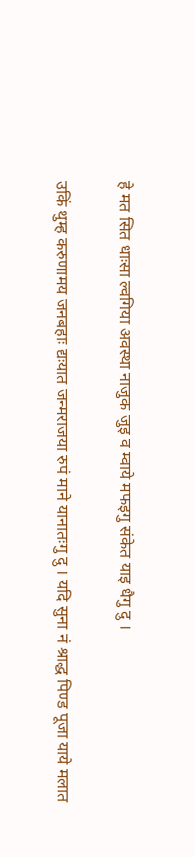हे मत सित धाःसा ल्वगिया अवस्था नाजुक जुइ व म्वाये मफइगु संकेत याइ धैगु दु ।

उकिं थुम्ह करुणामय जनबहाः द्यःयात जन्मराजया रुपं माने यानातःगु दु । यदि सुना नं श्राद्ध पिण्ड पूजा याये मलात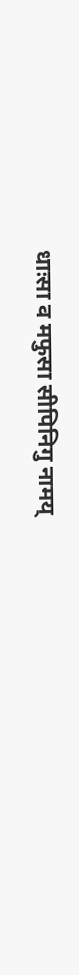धाःसा व मफुसा सीपिनिगु नामय्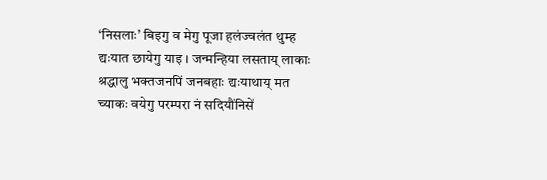‘निसलाः’ बिइगु व मेगु पूजा हलंज्वलंत थुम्ह द्यःयात छायेगु याइ । जन्मन्हिया लसताय् लाकाः श्रद्धालु भक्तजनपिं जनबहाः द्यःयाथाय् मत च्याकः वयेगु परम्परा नं सदियौंनिसें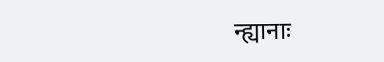न्ह्यानाः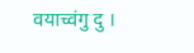वयाच्वंगु दु ।